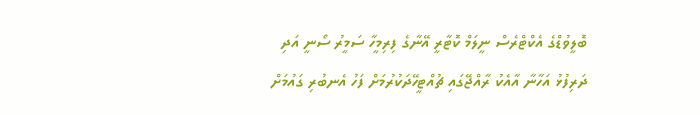ބޮލީވުޑްގެ އެކްޓްރެސް ނީލަމް ކޮޓާރީ އޭނާގެ ފިރިމީހާ ސަމީރު ސޯނީ އަދި ދަރިފުޅު އަހާނާ އާއެކު ރާއްޖޭގައި ޗުއްޓީހޭދަކުރުމަށް ފަހު އެނބުރި ގައުމަށް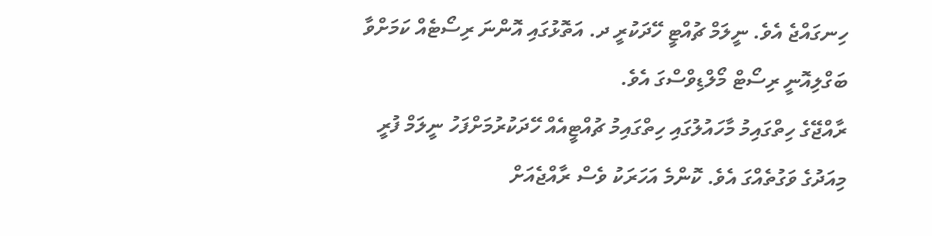ހިނގައްޖެ އެވެ. ނީލަމް ޗުއްޓީ ހޭދަކުރީ ދ. އަތޮޅުގައި އޮންނަ ރިސޯޓެއް ކަމަށްވާ ބަގްލިއޮނީ ރިސޯޓް މޯލްޑިވްސްގަ އެވެ.
ރާއްޖޭގެ ހިތްގައިމު މާހައުލުގައި ހިތްގައިމު ޗުއްޓީއެއް ހޭދަކުރުމަށްފަހު ނީލަމް ފުރީ މިއަދުގެ ވަގުތެއްގަ އެވެ. ކޮންމެ އަހަރަކު ވެސް ރާއްޖެއަށް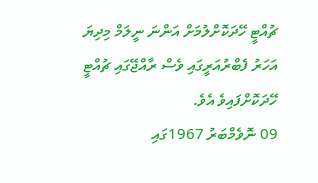ޗުއްޓީ ހޭދަކޮށްލުމަށް އަންނަ ނީލަމް މިދިޔަ އަހަރު ފެބްރުއަރީގައި ވެސް ރާއްޖޭގައި ޗުއްޓީ ހޭދަކޮށްފައިވެ އެވެ.
09 ނޮވެމްބަރު 1967ގައި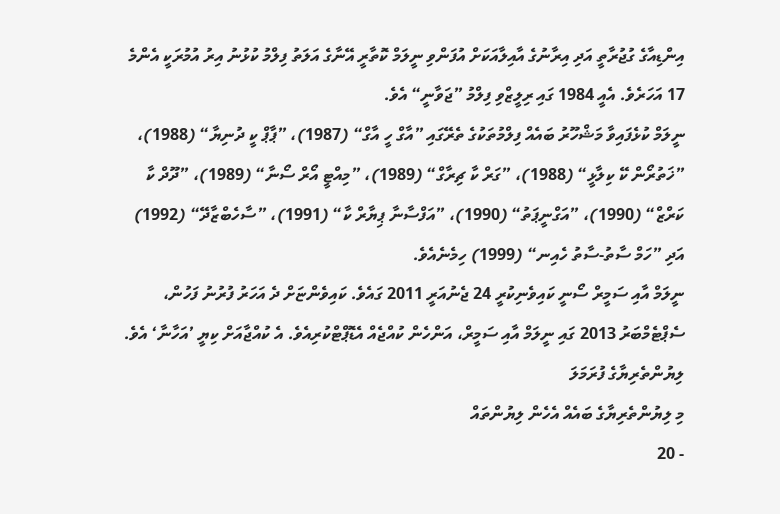އިންޑިއާގެ ގުޖުރާތީ އަދި އިރާނުގެ އާއިލާއަކަށް އުފަންވި ނީލަމް ކޮތާރީ އޭނާގެ އަލަތު ފިލްމު ކުޅުނު އިރު އުމުރަކީ އެންމެ 17 އަހަރެވެ. އެއީ 1984 ގައި ރިލީޒްވި ފިލްމު ”ޖަވާނީ“ އެވެ.
ނީލަމް ކުޅެފައިވާ މަޝްހޫރު ބައެއް ފިލްމުތަކުގެ ތެރޭގައި ”އާގް ހީ އާގް“ (1987)، ”ޕާޕް ކީ ދުނިޔާ“ (1988)، ”ޚަތުރޯން ކޭ ކިލާޅީ“ (1988)، ”ގަރް ކާ ޗިރާގް“ (1989)، ”މިއްޓީ އޯރް ސޯނާ“ (1989)، ”ދޫދް ކާ ކަރްޒް“ (1990)، ”އަގްނީޕަތު“ (1990)، ”އަފްސާނާ ޕިޔާރް ކާ“ (1991)، ”ސާހެބްޒާދޭ“ (1992) އަދި ”ހަމް ސާތު-ސާތު ހެއިނ“ (1999) ހިމެނެއެވެ.
ނީލަމް އާއި ސަމީރް ސޯނީ ކައިވެނިކުރީ 24 ޖެނުއަރީ 2011 ގައެވެ. ކައިވެންޏަށް ދެ އަހަރު ފުރުނު ފަހުން، ސެޕްޓެމްބަރު 2013 ގައި ނީލަމް އާއި ސަމީރް، އަންހެން ކުއްޖެއް އެޑޮޕްޓްކުރިއެވެ. އެ ކުއްޖާއަށް ކިޔީ ’އަހާނާ‘ އެވެ.
ލިޔުންތެރިޔާގެ ފުރަމަލަ
މި ލިޔުންތެރިޔާގެ ބައެއް އެހެން ލިޔުންތައް
- 20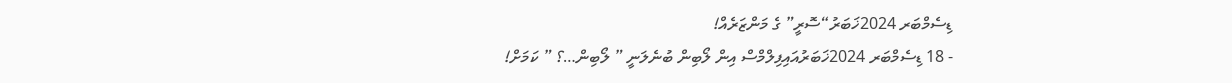ޑިސެމްބަރ 2024ޚަބަރު“ސޮރީ” ގެ މަންޒަރެއް!
- 18 ޑިސެމްބަރ 2024ޚަބަރުއައިފިލްމްސް އިން ލޯބިން ބުނެލަނީ ” ލޯބިން…؟ ” ކަމަށް!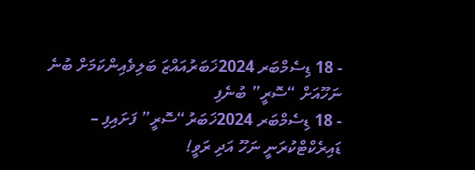- 18 ޑިސެމްބަރ 2024ޚަބަރުއައްޒަ ބަލިވެއިންކަމަށް ބުނެ ނަހޫއަށް “ސޮރީ” ބުނެފި
- 18 ޑިސެމްބަރ 2024ޚަބަރު“ސޮރީ” ފަށައިފި – ޑައިރެކްޓްކުރަނީ ނަހޫ އަދި ރަވީ!